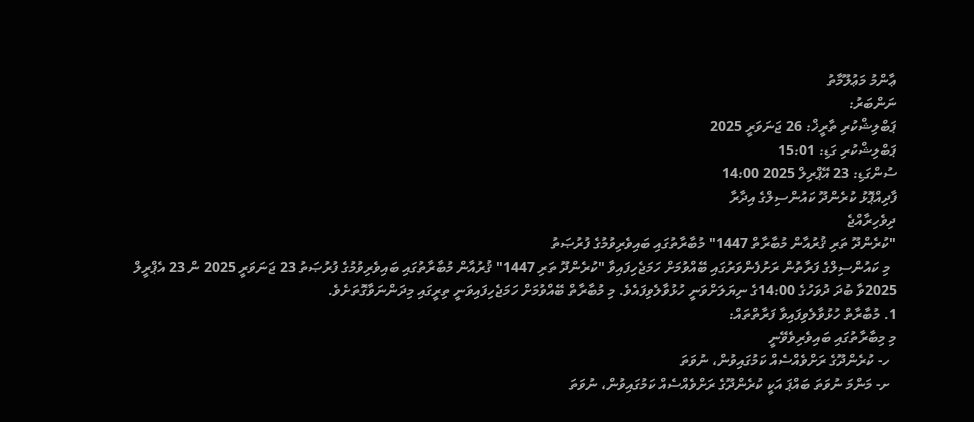ޢާންމު މަޢުލޫމާތު
ނަންބަރު:
ޕަބްލިޝްކުރި ތާރީޚް: 26 ޖަނަވަރީ 2025
ޕަބްލިޝްކުރި ގަޑި: 15:01
ސުންގަޑި: 23 އޭޕްރިލް 2025 14:00
ފާދިއްޕޮޅު ކުރެންދޫ ކައުންސިލްގެ އިދާރާ
ދިވެހިރާއްޖެ
"ކުރެންދޫ ތަރި ޤުރުއާން މުބާރާތް 1447" މުބާރާތުގައި ބައިވެރިވުމުގެ ފުރުޞަތު
  މި ކައުންސިލްގެ ފަރާތުން ރަށުފެންވަރުގައި ބޭއްވުމަށް ހަމަޖެހިފައިވާ "ކުރެންދޫ ތަރި 1447" ޤުރުއާން މުބާރާތުގައި ބައިވެރިވުމުގެ ފުރުޞަތު 23 ޖަނަވަރީ 2025 ން 23 އެޕްރީލް 2025ވާ ބުދަ ދުވަހުގެ 14:00ގެ ނިޔަލަށްވަނީ ހުޅުވާލެވިފައެވެ. މި މުބާރާތް ބޭއްވުމަށް ހަމަޖެހިފައިވަނީ ތިރީގައި މިދަންނަވާގޮތަށެވެ.
1. މުބާރާތް ހުޅުވާލެވިފައިވާ ފަރާތްތައް:
މި މިބާރާތުގައި ބައިވެރިވެވޭނީ
  ހ- ކުރެންދޫގެ ރަށްވެއްސެއް ކަމުގައިވުން، ނުވަތަ
  ށ- މަންމަ ނުވަތަ ބައްޕަ އަކީ ކުރެންދޫގެ ރަށްވެއްސެއް ކަމުގައިވުން، ނުވަތަ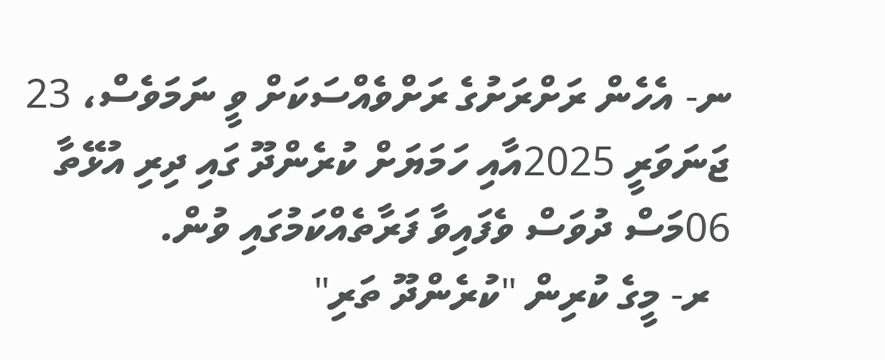ނ- އެހެން ރަށްރަށުގެ ރަށްވެއްސަކަށް ވީ ނަމަވެސް، 23 ޖަނަވަރީ 2025އާއި ހަމަޔަށް ކުރެންދޫ ގައި ދިރި އުޅޭތާ 06މަސް ދުވަސް ވެފައިވާ ފަރާތެއްކަމުގައި ވުން.
  ރ- މީގެ ކުރިން "ކުރެންދޫ ތަރި"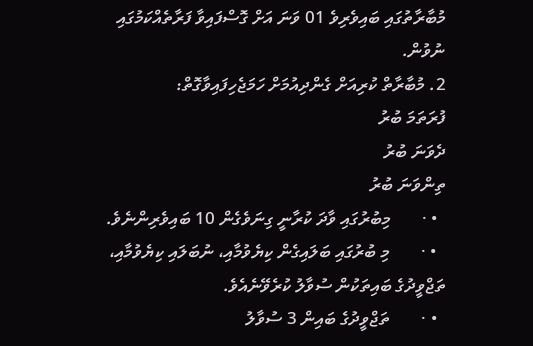މުބާރާތުގައި ބައިވެރިވެ 01 ވަނަ އަށް ގޮސްފައިވާ ފަރާތެއްކަމުގައި ނުވުން.
2. މުބާރާތް ކުރިއަށް ގެންދިއުމަށް ހަމަޖެހިފައިވާގޮތް:
ފުރަތަމަ ބުރު
ދެވަނަ ބުރު
ތިންވަނަ ބުރު
  • ·       މިބުރުގައި ވާދަ ކުރާނީ ގިނަވެގެން 10 ބައިވެރިންނެވެ.
  • ·       މި ބުރުގައި ބަލައިގެން ކިޔެވުމާއި، ނުބަލައި ކިޔެވުމާއި، ތަޖްވީދުގެ ބައިތަކުން ސުވާލު ކުރެވޭނެއެވެ.
  • ·       ތަޖްވީދުގެ ބައިން 3 ސުވާލު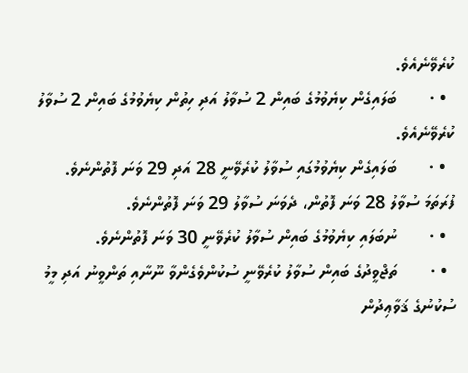ކުރެވޭނެއެވެ.
  • ·       ބަލައިގެން ކިޔެވުމުގެ ބައިން 2 ސުވާލު އަދި ހިތުން ކިޔެވުމުގެ ބައިން 2 ސުވާލު ކުރެވޭނެއެވެ.
  • ·       ބަލައިގެން ކިޔެވުމުގައި ސުވާލު ކުރެވޭނީ 28 އަދި 29 ވަނަ ފޮތުންނެވެ. ފުރަތަމަ ސުވާލު 28 ވަނަ ފޮތުން، ދެވަނަ ސުވާލު 29 ވަނަ ފޮތުންނެވެ.
  • ·       ނުބަލައި ކިޔެވުމުގެ ބައިން ސުވާލު ކުރެވޭނީ 30 ވަނަ ފޮތުންނެވެ.
  • ·       ތަޖްވީދުގެ ބައިން ސުވާލު ކުރެވޭނީ ސުކުންވެގެންވާ ނޫނާއި ތަންވީނު އަދި މީމު ސުކުނުގެ ޤަވާޢިދުން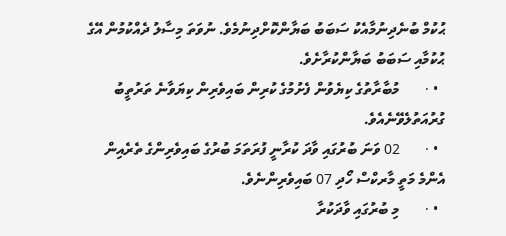ޙުކުމް ބުނެދިނުމާއެކު ސަބަބު ބަޔާންކޮށްދިނުމެވެ. ނުވަތަ މިސާލު ދެއްކުމުން އޭގެ ޙުކުމާއި ސަބަބު ބަޔާންކުރާށެވެ.
  • ·       މުބާރާތުގެ ކިޔެވުން ފެށުމުގެ ކުރިން ބައިވެރިން ކިޔަވާނެ ތަރުތީބު ގުރުއަތުލެވޭނެއެވެ.
  • ·       02 ވަނަ ބުރުގައި ވާދަ ކުރާނީ ފުރަތަމަ ބުރުގެ ބައިވެރިންގެ ތެރެއިން އެންމެ މަތީ މާރކްސް ހޯދި 07 ބައިވެރިންނެވެ.
  • ·       މި ބުރުގައި ވާދަކުރާ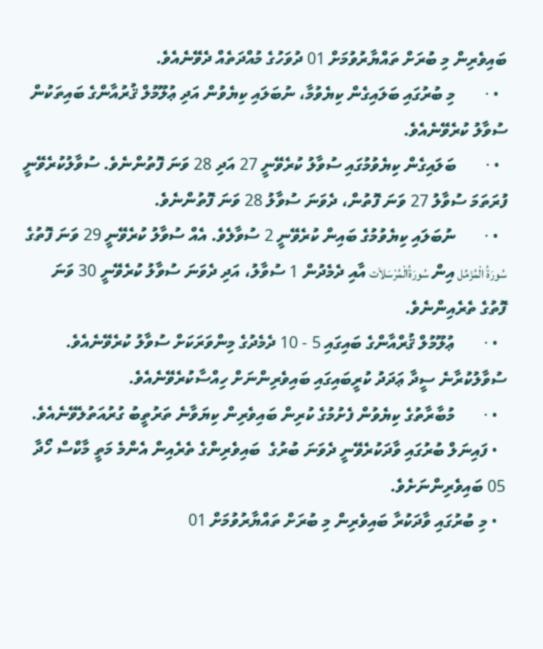ބައިވެރިން މި ބުރަށް ތައްޔާރުވުމަށް 01 ދުވަހުގެ މުއްދަތެއް ދެވޭނެއެވެ.
  • ·       މި ބުރުގައި ބަލައިގެން ކިޔެވުމާ، ނުބަލައި ކިޔެވުން އަދި ޢުލޫމުލް ޤުރުއާންގެ ބައިތަކުން ސުވާލު ކުރެވޭނެއެވެ.
  • ·       ބަލައިގެން ކިޔެވުމުގައި ސުވާލު ކުރެވޭނީ 27 އަދި 28 ވަނަ ފޮތުންނެވެ. ސުވާލުކުރެވޭނީ ފުރަތަމަ ސުވާލު 27 ވަނަ ފޮތުން، ދެވަނަ ސުވާލު 28 ވަނަ ފޮތުންނެވެ.
  • ·       ނުބަލައި ކިޔެވުމުގެ ބައިން ކުރެވޭނީ 2 ސުވާލެވެ. އެއް ސުވާލު ކުރެވޭނީ 29 ވަނަ ފޮތުގެ سُورَةُ الْمُزَمِّل އިން سُورَةُالْمُرْسَلاَت އާއި ދެމެދުން 1 ސުވާލު، އަދި ދެވަނަ ސުވާލު ކުރެވޭނީ 30 ވަނަ ފޮތުގެ ތެރެއިންނެވެ.
  • ·       ޢުލޫމުލް ޤުރްއާންގެ ބައިގައި 5 - 10 ދެމެދުގެ މިންވަރަކަށް ސުވާލު ކުރެވޭނެއެވެ. ސުވާލުކުރާނެ ސީދާ ޢަދަދު ކުރީބައިގައި ބައިވެރިންނަށް ހިއްސާކުރެވޭނެއެވެ.
  • ·       މުބާރާތުގެ ކިޔެވުން ފެށުމުގެ ކުރިން ބައިވެރިން ކިޔަވާނެ ތަރުތީބު ގުރުއަތުލެވޭނެއެވެ.
  • ފައިނަލް ބުރުގައި ވާދަކުރެވޭނީ ދެވަނަ ބުރުގެ  ބައިވެރިންގެ ތެރެއިން އެންމެ މަތީ މާކްސް ހޯދާ 05 ބައިވެރިންނަށެވެ.
  • މި ބުރުގައި ވާދަކުރާ ބައިވެރިން މި ބުރަށް ތައްޔާރުވުމަށް 01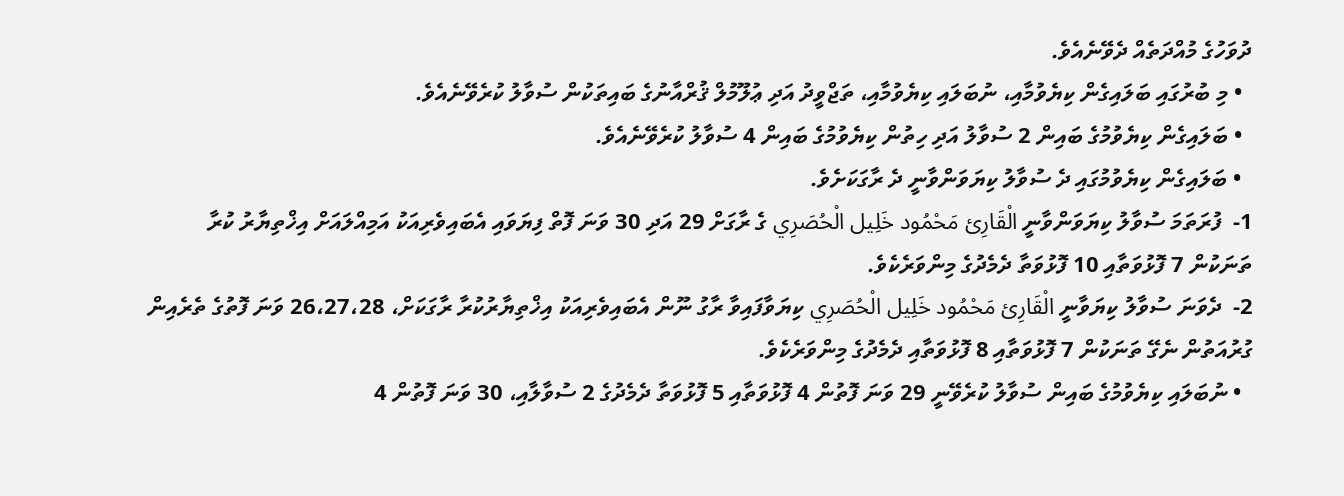ދުވަހުގެ މުއްދަތެއް ދެވޭނެއެވެ.
  • މި ބުރުގައި ބަލައިގެން ކިޔެވުމާއި، ނުބަލައި ކިޔެވުމާއި، ތަޖްވީދު އަދި ޢުލޫމުލް ޤުރްއާނުގެ ބައިތަކުން ސުވާލު ކުރެވޭނެއެވެ.
  • ބަލައިގެން ކިޔެވުމުގެ ބައިން 2 ސުވާލު އަދި ހިތުން ކިޔެވުމުގެ ބައިން 4 ސުވާލު ކުރެވޭނެއެވެ.
  • ބަލައިގެން ކިޔެވުމުގައި ދެ ސުވާލު ކިޔަވަންވާނީ ދެ ރާގަކަށެވެ.
1-  ފުރަތަމަ ސުވާލު ކިޔަވަންވާނީ الْقَارِئ مَحْمُود خَلِيل الْحُصَرِي ގެ ރާގަށް 29 އަދި 30 ވަނަ ފޮތް ފިޔަވައި އެބައިވެރިއަކު އަމިއްލައަށް އިޚްތިޔާރު ކުރާ ތަނަކުން 7 ފޮޅުވަތާއި 10 ފޮޅުވަތާ ދެމެދުގެ މިންވަރެކެވެ.
2-  ދެވަނަ ސުވާލު ކިޔަވާނީ الْقَارِئ مَحْمُود خَلِيل الْحُصَرِي ކިޔަވާފައިވާ ރާގު ނޫން އެބައިވެރިއަކު އިޚްތިޔާރުކުރާ ރާގަކަށް، 26،27،28 ވަނަ ފޮތުގެ ތެރެއިން ގުރުއަތުން ނެގޭ ތަނަކުން 7 ފޮޅުވަތާއި 8 ފޮޅުވަތާއި ދެމެދުގެ މިންވަރެކެވެ.
  • ނުބަލައި ކިޔެވުމުގެ ބައިން ސުވާލު ކުރެވޭނީ 29 ވަނަ ފޮތުން 4 ފޮޅުވަތާއި 5 ފޮޅުވަތާ ދެމެދުގެ 2 ސުވާލާއި، 30 ވަނަ ފޮތުން 4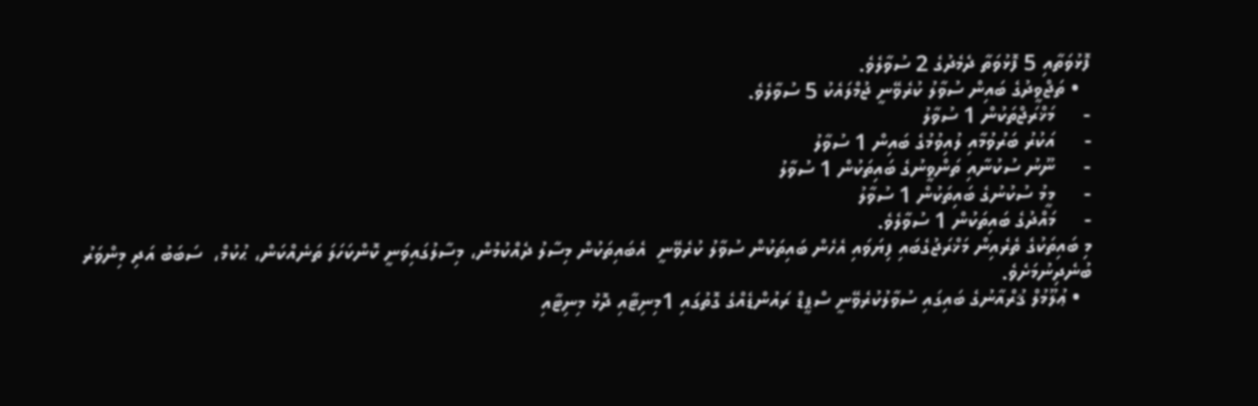ފޮޅުވަތާއި 5 ފޮޅުވަތާ ދެމެދުގެ 2 ސުވާލެވެ.
  • ތަޖްވީދުގެ ބައިން ސުވާލު ކުރެވޭނީ ޖުމްލައެކު 5 ސުވާލެވެ.
-     މަޚްރަޖްތަކުން 1 ސުވާލު
-     އަކުރު ބަރުވުމާއި ލުއިވުމުގެ ބައިން 1 ސުވާލު
-     ނޫނު ސުކުނާއި ތަންވީނުގެ ބައިތަކުން 1 ސުވާލު
-     މީމު ސުކުނުގެ ބައިތަކުން 1 ސުވާލު
-     މައްދުގެ ބައިތަކުން 1 ސުވާލެވެ.
މި ބައިތަކުގެ ތެރެއިން މަޚްރަޖުގެބައި ފިޔަވައި އެހެން ބައިތަކުން ސުވާލު ކުރެވޭނީ  އެބައިތަކުން މިސާލު ދެއްކުމުން، މިސާލުގައިވަނީ ކޮންކަހަލަ ތަނެއްކަން، ޙުކުމް،  ސަބަބު އަދި މިންވަރު ބުނެދިނުމަށެވެ.
  • ޢުލޫމުލް ޤުރްއާނުގެ ބައިގައި ސުވާލުކުރެވޭނީ ސްޕީޑް ރައުންޑެއްގެ ގޮތުގައި 1މިނިޓާއި ދޮޅު މިނިޓާއި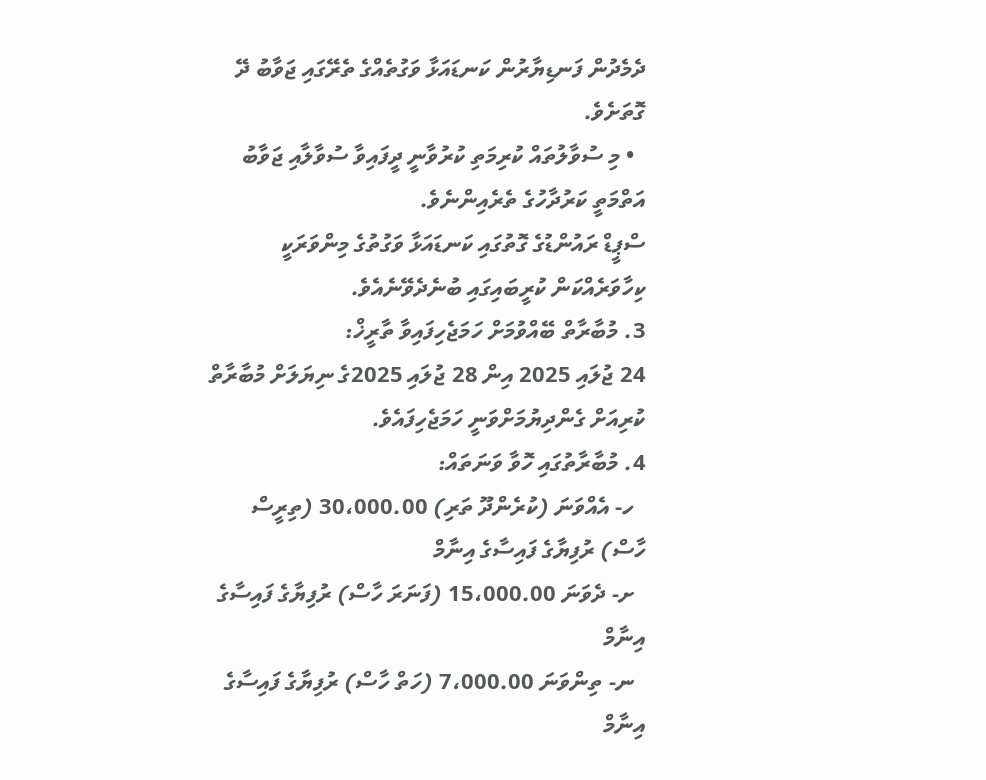ދެމެދުން ފަނޑިޔާރުން ކަނޑައަޅާ ވަގުތެއްގެ ތެރޭގައި ޖަވާބު ދޭ ގޮތަށެވެ.
  • މި ސުވާލުތައް ކުރިމަތި ކުރުވާނީ ދީފައިވާ ސުވާލާއި ޖަވާބު އަތްމަތީ ކަރުދާހުގެ ތެރެއިންނެވެ.
ސްޕީޑް ރައުންޑުގެ ގޮތުގައި ކަނޑައަޅާ ވަގުތުގެ މިންވަރަކީ ކިހާވަރެއްކަން ކުރީބައިގައި ބުނެދެވޭނެއެވެ.
3. މުބާރާތް ބޭއްވުމަށް ހަމަޖެހިފައިވާ ތާރީޚް:
24 ޖުލައި 2025 އިން 28 ޖުލައި 2025ގެ ނިޔަލަށް މުބާރާތް ކުރިއަށް ގެންދިޔުމަށްވަނީ ހަމަޖެހިފައެވެ.
4. މުބާރާތުގައި ހޮވާ ވަނަތައް:
  ހ- އެއްވަނަ (ކުރެންދޫ ތަރި) 30،000.00 (ތިރީސް ހާސް) ރުފިޔާގެ ފައިސާގެ އިނާމް
  ށ- ދެވަނަ 15،000.00 (ފަނަރަ ހާސް) ރުފިޔާގެ ފައިސާގެ އިނާމް
  ނ- ތިންވަނަ 7،000.00 (ހަތް ހާސް) ރުފިޔާގެ ފައިސާގެ އިނާމް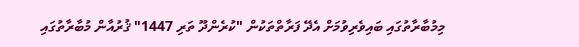މިމުބާރާތުގައި ބައިވެރިވުމަށް އެދޭ ފަރާތްތަކުން "ކުރެންދޫ ތަރި 1447" ޤުރުއާން މުބާރާތުގައި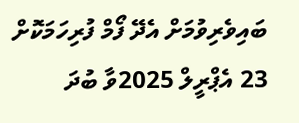ބައިވެރިވުމަށް އެދޭ ފޯމް ފުރިހަމަކޮށް 23 އެޕްރީލް 2025ވާ ބުދަ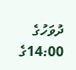ދުވަހުގެ 14:00ގެ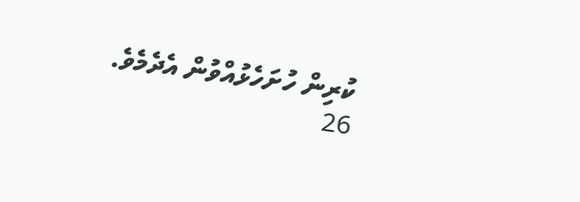ކުރިން ހުށަހެޅުއްވުން އެދެމެވެ.
26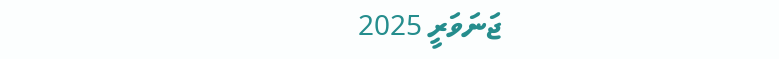ޖަނަވަރީ 2025